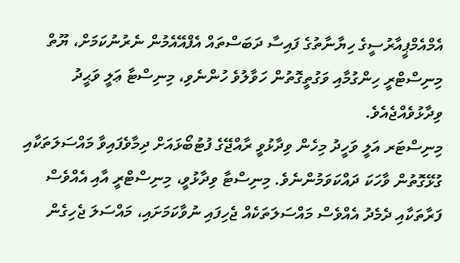އެމްއެމްޕީއާރުސީގެ ހިޔާނާތުގެ ފައިސާ ދަބަސްތައް އެފްއޭއެމުން ނެރުނުކަމަށް، ޔޫތް މިނިސްޓްރީ ހިންގުމާއި ވަގުތީގޮތުން ހަވާލުވެ ހުންނެވި، މިނިސްޓާ ޢަލީ ވަޙީދު ވިދާޅުވެއްޖެއެވެ.
މިނިސްޓަރ އަލީ ވަހީދު މިހެން ވިދާޅުވީ ރާއްޖޭގެ ފުޓުބޯޅައަށް ދިމާވެފައިވާ މައްސަލަތަކާއި ގުޅޭގޮތުން ވާހަކަ ދައްކަވަމުންނެވެ. މިނިސްޓާ ވިދާޅުވީ، މިނިސްޓްރީ އާއި އެއްވެސް ފަރާތަކާއި ދެމެދު އެއްވެސް މައްސަލަތަކެއް ޖެހިފައި ނުވާކަމަށައި، މައްސަލަ ޖެހިގެން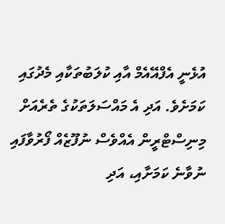އުޅެނީ އެފްއޭއެމް އާއި ކުލަބުތަކާއި މެދުގައި ކަމަށެވެ. އަދި އެ މައްސަލަތަކުގެ ތެރެއަށް މިނިސްޓްރީން އެއްވެސް ނުފޫޒެއް ފޯރުވާފައި ނުވާނެ ކަމަށާއި، އަދި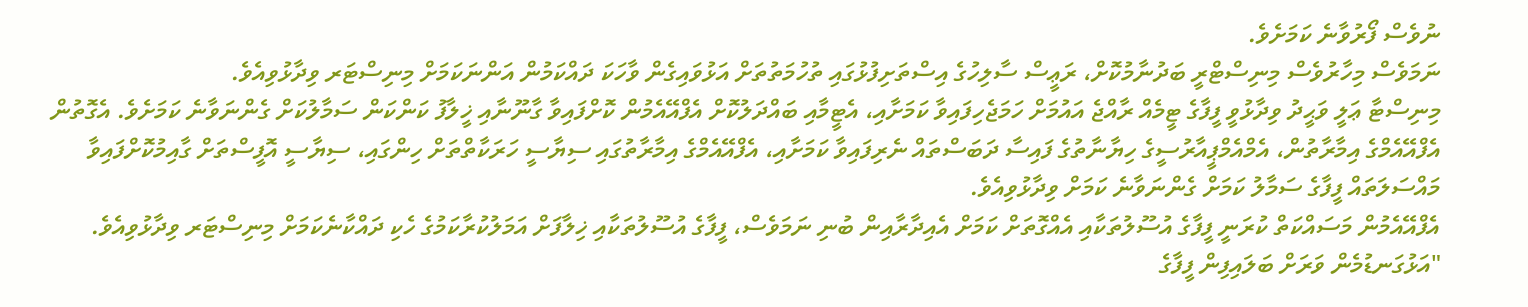ނުވެސް ފޯރުވާނެ ކަމަށެވެ.
ނަމަވެސް މިހާރުވެސް މިނިސްޓްރީ ބަދުނާމުކޮށް، ރަޢީސް ސާލިހުގެ އިސްތަށިފުޅުގައި ތުހުމަތުތަށް އަޅުވައިގެން ވާހަކަ ދައްކަމުން އަންނަކަމަށް މިނިސްޓަރ ވިދާޅުވިއެވެ.
މިނިސްޓާ ޢަލީ ވަޙީދު ވިދާޅުވީ ފީފާގެ ޓީމެއް ރާއްޖެ އައުމަށް ހަމަޖެހިފައިވާ ކަމަށާއި، އެޓީމާއި ބައްދަލުކޮށް އެފްއޭއެމުން ކޮށްފައިވާ ގާނޫނާއި ޚީލާފު ކަންކަން ސަމާލުކަށް ގެންނަވާނެ ކަމަށެވެ. އެގޮތުން އެފްއޭއެމްގެ އިމާރާތުން، އެމްއެމްޕީއާރުސީގެ ހިޔާނާތުގެ ފައިސާ ދަބަސްތައް ނެރިފައިވާ ކަމަށާއި، އެފްއޭއެމްގެ އިމާރާތުގައި ސިޔާސީ ހަރަކާތްތަށް ހިންގައި، ސިޔާސީ އޮފީސްތަށް ގާއިމުކޮށްފައިވާ މައްސަލަތައް ފީފާގެ ސަމާލު ކަމަށް ގެންނަވާނެ ކަމަށް ވިދާޅުވިއެވެ.
އެފްއޭއެމުން މަސައްކަތް ކުރަނީ ފީފާގެ އުސޫލުތަކާއި އެއްގޮތަށް ކަމަށް އެއިދާރާއިން ބުނި ނަމަވެސް، ފީފާގެ އުސޫލުތަކާއި ޚިލާފަށް އަމަލުކުރާކަމުގެ ހެކި ދައްކާނެކަމަށް މިނިސްޓަރ ވިދާޅުވިއެވެ.
"އަޅުގަނޑުމެން ވަރަށް ބަލައިފިން ފީފާގެ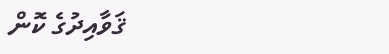ޤަވާއިދުގެ ކޮން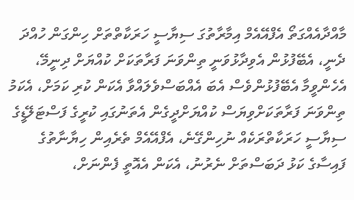މާއްދާއެއްގަތޯ އެފްއޭއެމް އިމާރާތުގަ ސިޔާސީ ހަރަކާތްތަށް ހިންގަން ހުއްދަ ދެނީ، އެބޭފުޅުން އެވިދާޅުވަނީ ތިންވަނަ ފަރާތަކަށް ކުއްޔަށް ދިނީމޭ، އެހެންވީމާ އެބޭފުޅުންވެސް އެބަ އެއްބަސްވެލައްވާ އެކަން ކުރި ކަމަށް، އެކަމު ތިންވަނަ ފަރާތަކަށްވިޔަސް ކުއްޔަށްދީގެން އެތަނުގައި ކުރީގެ ފަސްޓަލޭޑީގެ ސިޔާސީ ހަރަކާތްރަކެއް ނުހިންގޭނެ، އެފްއޭއެމް ތެރެއިން ހިޔާނާތުގެ ފައިސާގެ ކަޅު ދަބަސްތަށް ނެރުނު، އެކަން އެއޮތީ ފެންނަށް،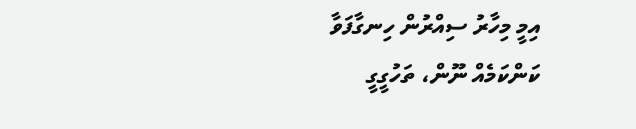އިމީ މިހާރު ސިއްރުން ހިނގާފަވާ ކަންކަމެއް ނޫން، ތަހުގީގީ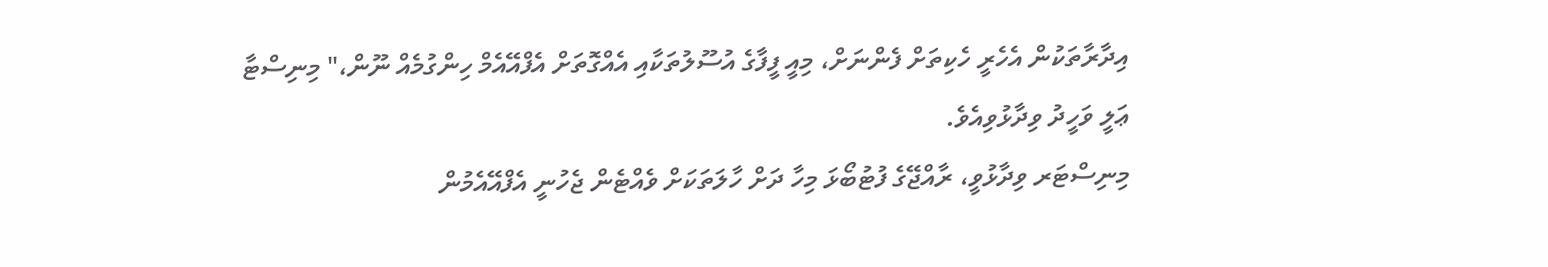އިދާރާތަކުން އެހެރީ ހެކިތަށް ފެންނަށް، މިއީ ފީފާގެ އުސޫލުތަކާއި އެއްގޮތަށް އެފްއޭއެމް ހިންގުމެއް ނޫން،" މިނިސްޓާ ޢަލީ ވަހީދު ވިދާޅުވިއެވެ.
މިނިސްޓަރ ވިދާޅުވީ، ރާއްޖޭގެ ފުޓުބޯޅަ މިހާ ދަށް ހާލަތަކަށް ވެއްޓެން ޖެހުނީ އެފްއޭއެމުން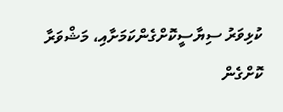ކުޅިވަރު ސިޔާސީކޮށްގެންކަމަށާއި، މަޝްވަރާ ކޮށްގެން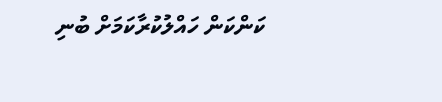ކަންކަން ހައްލުކުރާކަމަށް ބުނި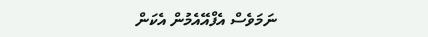ނަމަވެސް އެފްއޭއެމުން އެކަން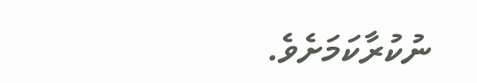ނުކުރާކަމަށެވެ.